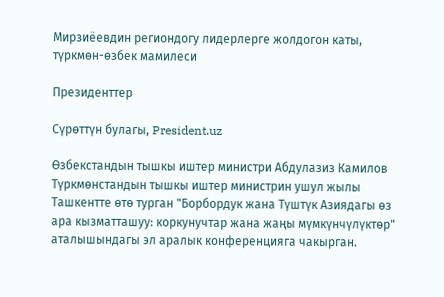Мирзиёевдин региондогу лидерлерге жолдогон каты, түркмөн-өзбек мамилеси

Президенттер

Сүрөттүн булагы, President.uz

Өзбекстандын тышкы иштер министри Абдулазиз Камилов Түркмөнстандын тышкы иштер министрин ушул жылы Ташкентте өтө турган "Борбордук жана Түштүк Азиядагы өз ара кызматташуу: коркунучтар жана жаңы мүмкүнчүлүктөр" аталышындагы эл аралык конференцияга чакырган.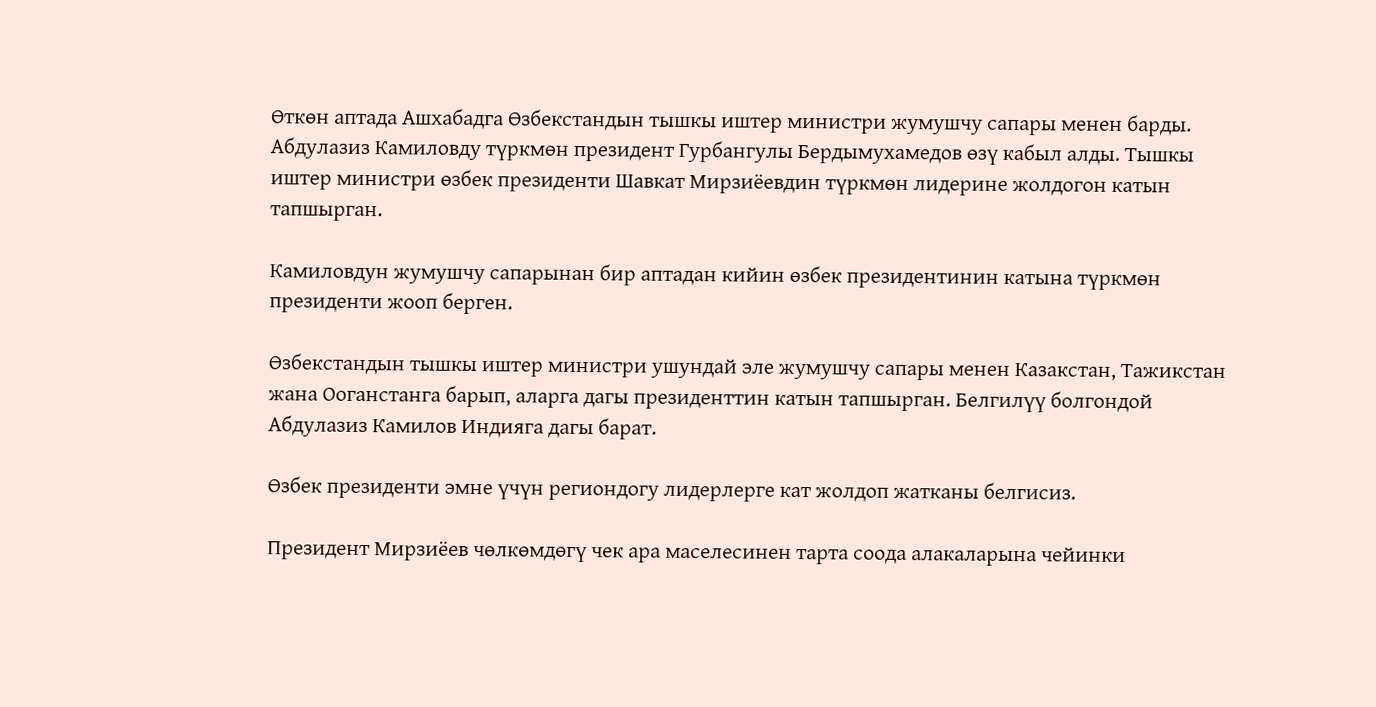Өткөн аптада Ашхабадга Өзбекстандын тышкы иштер министри жумушчу сапары менен барды. Абдулазиз Камиловду түркмөн президент Гурбангулы Бердымухамедов өзү кабыл алды. Тышкы иштер министри өзбек президенти Шавкат Мирзиёевдин түркмөн лидерине жолдогон катын тапшырган.

Камиловдун жумушчу сапарынан бир аптадан кийин өзбек президентинин катына түркмөн президенти жооп берген.

Өзбекстандын тышкы иштер министри ушундай эле жумушчу сапары менен Казакстан, Тажикстан жана Ооганстанга барып, аларга дагы президенттин катын тапшырган. Белгилүү болгондой Абдулазиз Камилов Индияга дагы барат.

Өзбек президенти эмне үчүн региондогу лидерлерге кат жолдоп жатканы белгисиз.

Президент Мирзиёев чөлкөмдөгү чек ара маселесинен тарта соода алакаларына чейинки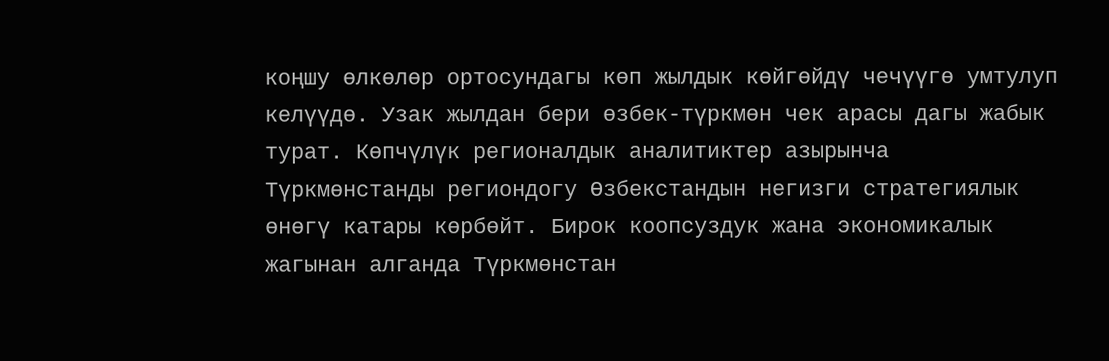коңшу өлкөлөр ортосундагы көп жылдык көйгөйдү чечүүгө умтулуп келүүдө. Узак жылдан бери өзбек-түркмөн чек арасы дагы жабык турат. Көпчүлүк регионалдык аналитиктер азырынча Түркмөнстанды региондогу Өзбекстандын негизги стратегиялык өнөгү катары көрбөйт. Бирок коопсуздук жана экономикалык жагынан алганда Түркмөнстан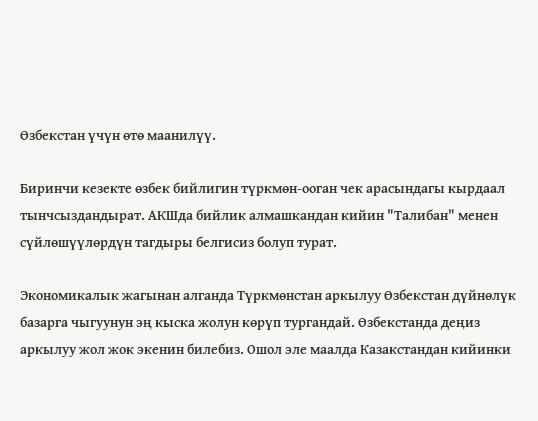Өзбекстан үчүн өтө маанилүү.

Биринчи кезекте өзбек бийлигин түркмөн-ооган чек арасындагы кырдаал тынчсыздандырат. АКШда бийлик алмашкандан кийин "Талибан" менен сүйлөшүүлөрдүн тагдыры белгисиз болуп турат.

Экономикалык жагынан алганда Түркмөнстан аркылуу Өзбекстан дүйнөлүк базарга чыгуунун эң кыска жолун көрүп тургандай. Өзбекстанда деңиз аркылуу жол жок экенин билебиз. Ошол эле маалда Казакстандан кийинки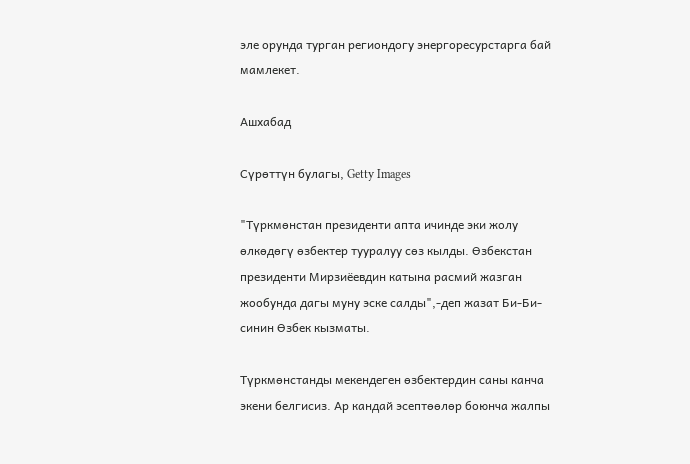эле орунда турган региондогу энергоресурстарга бай мамлекет.

Ашхабад

Сүрөттүн булагы, Getty Images

"Түркмөнстан президенти апта ичинде эки жолу өлкөдөгү өзбектер тууралуу сөз кылды. Өзбекстан президенти Мирзиёевдин катына расмий жазган жообунда дагы муну эске салды",-деп жазат Би-Би-синин Өзбек кызматы.

Түркмөнстанды мекендеген өзбектердин саны канча экени белгисиз. Ар кандай эсептөөлөр боюнча жалпы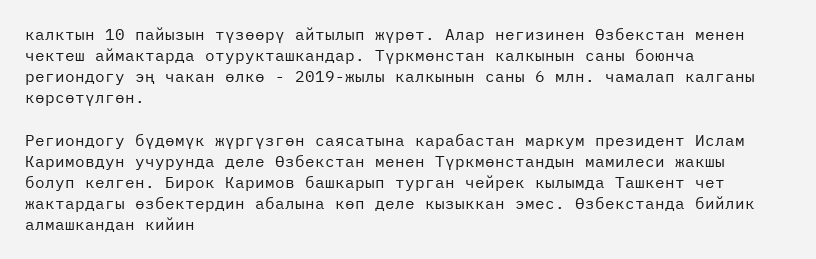калктын 10 пайызын түзөөрү айтылып жүрөт. Алар негизинен Өзбекстан менен чектеш аймактарда отурукташкандар. Түркмөнстан калкынын саны боюнча региондогу эң чакан өлкө - 2019-жылы калкынын саны 6 млн. чамалап калганы көрсөтүлгөн.

Региондогу бүдөмүк жүргүзгөн саясатына карабастан маркум президент Ислам Каримовдун учурунда деле Өзбекстан менен Түркмөнстандын мамилеси жакшы болуп келген. Бирок Каримов башкарып турган чейрек кылымда Ташкент чет жактардагы өзбектердин абалына көп деле кызыккан эмес. Өзбекстанда бийлик алмашкандан кийин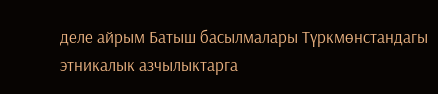деле айрым Батыш басылмалары Түркмөнстандагы этникалык азчылыктарга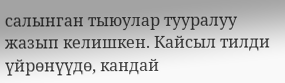салынган тыюулар тууралуу жазып келишкен. Кайсыл тилди үйрөнүүдө, кандай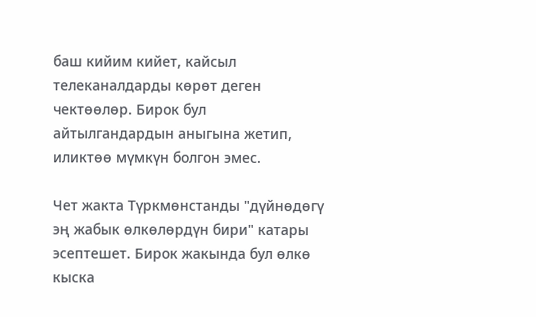баш кийим кийет, кайсыл телеканалдарды көрөт деген чектөөлөр. Бирок бул айтылгандардын аныгына жетип, иликтөө мүмкүн болгон эмес.

Чет жакта Түркмөнстанды "дүйнөдөгү эң жабык өлкөлөрдүн бири" катары эсептешет. Бирок жакында бул өлкө кыска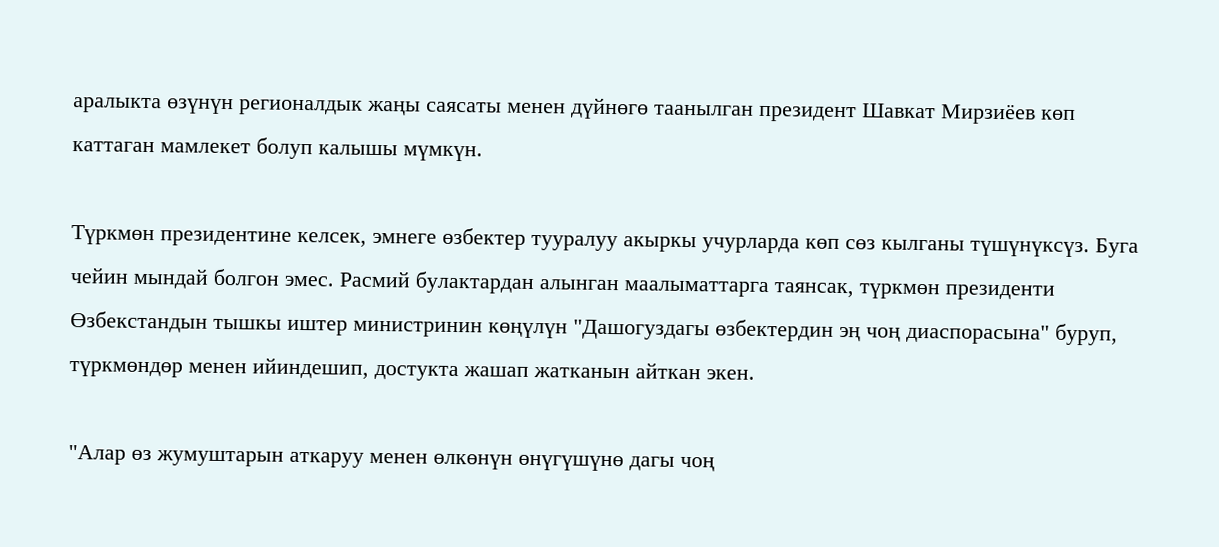аралыкта өзүнүн регионалдык жаңы саясаты менен дүйнөгө таанылган президент Шавкат Мирзиёев көп каттаган мамлекет болуп калышы мүмкүн.

Түркмөн президентине келсек, эмнеге өзбектер тууралуу акыркы учурларда көп сөз кылганы түшүнүксүз. Буга чейин мындай болгон эмес. Расмий булактардан алынган маалыматтарга таянсак, түркмөн президенти Өзбекстандын тышкы иштер министринин көңүлүн "Дашогуздагы өзбектердин эң чоң диаспорасына" буруп, түркмөндөр менен ийиндешип, достукта жашап жатканын айткан экен.

"Алар өз жумуштарын аткаруу менен өлкөнүн өнүгүшүнө дагы чоң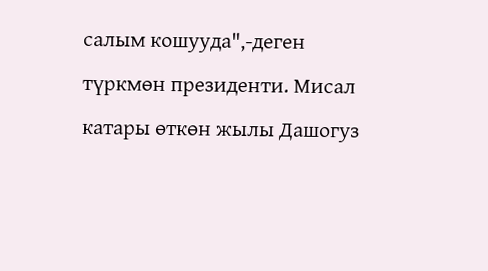салым кошууда",-деген түркмөн президенти. Мисал катары өткөн жылы Дашогуз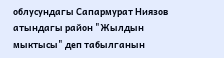облусундагы Сапармурат Ниязов атындагы район "Жылдын мыктысы" деп табылганын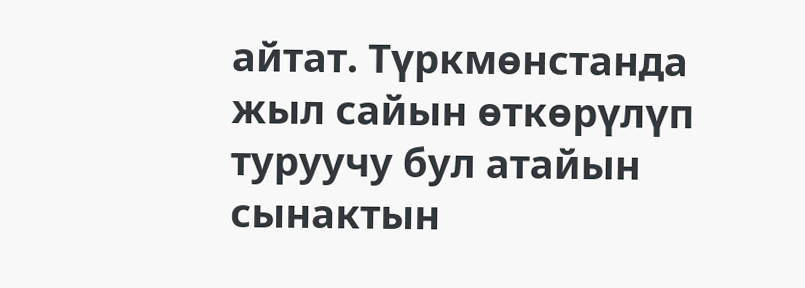айтат. Түркмөнстанда жыл сайын өткөрүлүп туруучу бул атайын сынактын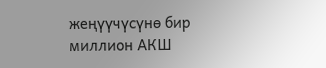жеңүүчүсүнө бир миллион АКШ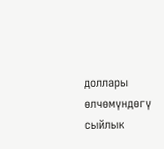доллары өлчөмүндөгү сыйлык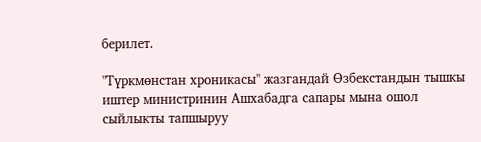берилет.

"Түркмөнстан хроникасы" жазгандай Өзбекстандын тышкы иштер министринин Ашхабадга сапары мына ошол сыйлыкты тапшыруу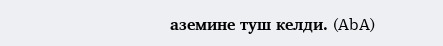аземине туш келди. (AbA)